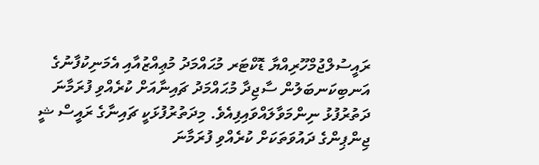ރައީސުލްޖުމްހޫރިއްޔާ ޑޮކްޓަރ މުޙައްމަދު މުޢިއްޒުއާއި އެމަނިކުފާނުގެ އަނބިކަނބަލުން ސާޖިދާ މުޙައްމަދު ޗައިނާއަށް ކުރެއްވި ފުރަމާނަ ދަތުރުފުޅު ނިންމަވާލައްވައިފިއެވެ. މިދަތުރުފުޅަކީ ޗައިނާގެ ރައީސް ޝީ ޖިންޕިންގެ ދައުވަތަކަށް ކުރެއްވި ފުރަމާނަ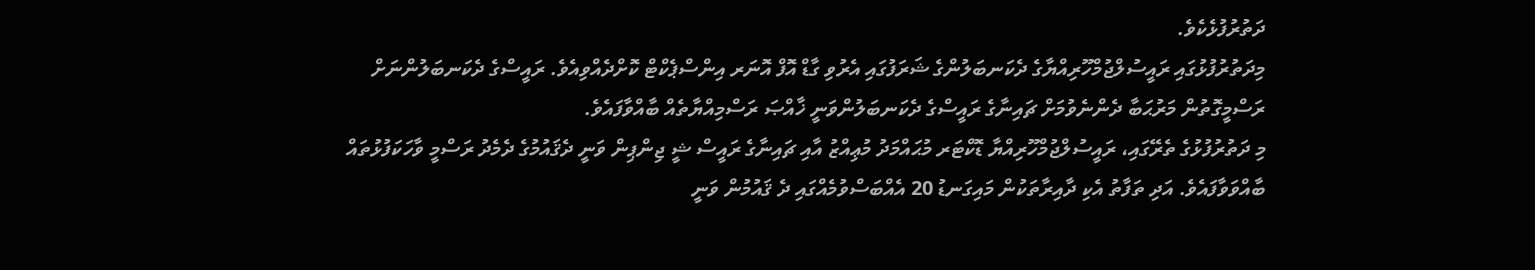ދަތުރުފުޅެކެވެ.
މިދަތުރުފުޅުގައި ރައީސުލްޖުމްހޫރިއްޔާގެ ދެކަނބަލުންގެ ޝަރަފުގައި އެރުވި ގާޑް އޮފް އޮނަރ އިންސްޕެކްޓް ކޮށްދެއްވިއެވެ. ރައީސްގެ ދެކަނބަލުންނަށް ރަސްމީގޮތުން މަރުޙަބާ ދެންނެވުމަށް ޗައިނާގެ ރައީސްގެ ދެކަނބަލުންވަނީ ޚާއްޞަ ރަސްމިއްޔާތެއް ބާއްވާފައެވެ.
މި ދަތުރުފުޅުގެ ތެރޭގައި، ރައީސުލްޖުމްހޫރިއްޔާ ޑޮކްޓަރ މުޙައްމަދު މުޢިއްޒު އާއި ޗައިނާގެ ރައީސް ޝީ ޖިންޕިން ވަނީ ދެޤައުމުގެ ދެމެދު ރަސްމީ ވާހަކަފުޅުތައް ބާއްވަވާފައެވެ. އަދި ތަފާތު އެކި ދާއިރާތަކުން މައިގަނޑު 20 އެއްބަސްވުމެއްގައި ދެ ޤައުމުން ވަނީ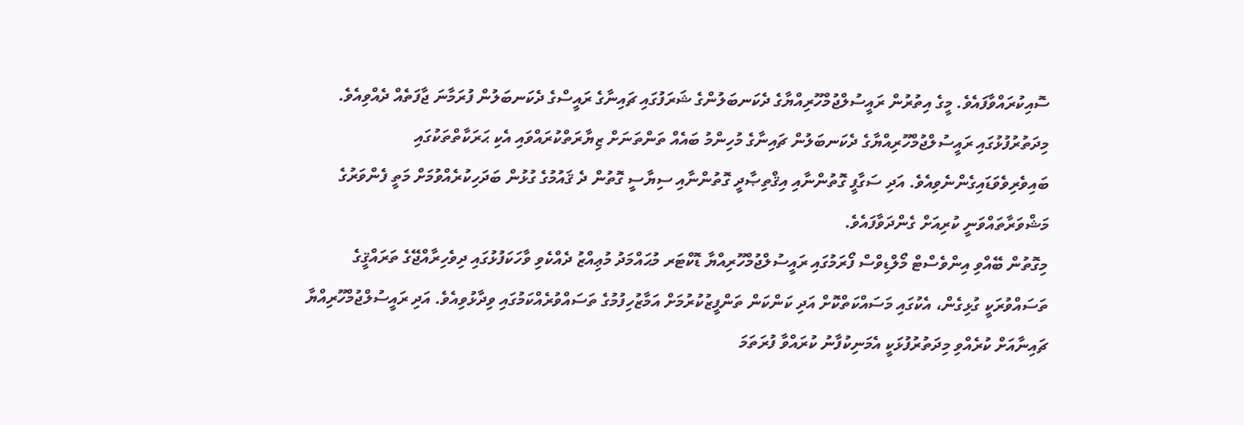ސޮއިކުރައްވާފައެވެ. މީގެ އިތުރުން ރައީސުލްޖުމްހޫރިއްޔާގެ ދެކަނބަލުންގެ ޝަރަފުގައި ޗައިނާގެ ރައީސްގެ ދެކަނބަލުން ފުރަމާނަ ޖާފަތެއް ދެއްވިއެވެ.
މިދަތުރުފުޅުގައި ރައީސުލްޖުމްހޫރިއްޔާގެ ދެކަނބަލުން ޗައިނާގެ މުހިންމު ބައެއް ތަންތަނަށް ޒިޔާރަތްކުރައްވައި އެކި ޙަރަކާތްތަކުގައި ބައިވެރިވެވަޑައިގެންނެވިއެވެ. އަދި ސަގާފީ ގޮތުންނާއި އިޤްތިޞާދީ ގޮތުންނާއި ސިޔާސީ ގޮތުން ދެ ޤައުމުގެ ގުޅުން ބަދަހިކުރެއްވުމަށް މަތީ ފެންވަރުގެ މަޝްވަރާތައްވަނީ ކުރިއަށް ގެންދަވާފައެވެ.
މިގޮތުން ބޭއްވި އިންވެސްޓް މޯލްޑިވްސް ފޯރަމުގައި ރައީސުލްޖުމްހޫރިއްޔާ ޑޮކްޓަރ މުޙައްމަދު މުޢިއްޒު ދެއްކެވި ވާހަކަފުޅުގައި ދިވެހިރާއްޖޭގެ ތަރައްޤީގެ ތަސައްވުރަކީ ގުޅިގެން، އެކުގައި މަސައްކަތްކޮށް އަދި ކަންކަން ތަންފީޒުކުރުމަށް އަމާޒުހިފުމުގެ ތަސައްވުރެއްކަމުގައި ވިދާޅުވިއެވެ. އަދި ރައީސުލްޖުމްހޫރިއްޔާ ޗައިނާއަށް ކުރެއްވި މިދަތުރުފުޅަކީ އެމަނިކުފާނު ކުރައްވާ ފުރަތަމަ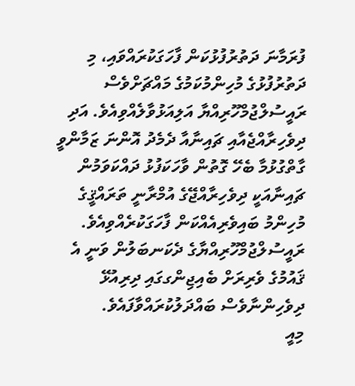ފުރަމާނަ ދަތުރުފުޅުކަން ފާހަގަކުރައްވައި، މި ދަތުރުފުޅުގެ މުހިންމުކަމުގެ މައްޗަށްވެސް ރައީސުލްޖުމްހޫރިއްޔާ އަލިއަޅުވާލެއްވިއެވެ. އަދި ދިވެހިރާއްޖެއާއި ޗައިނާއާ ދެމެދު އޮންނަ ޒަމާންވީ ގާތްގުޅުމާ ބެހޭ ގޮތުން ވާހަކަފުޅު ދައްކަވަމުން ޗައިނާއަކީ ދިވެހިރާއްޖޭގެ އުމްރާނީ ތަރައްޤީގެ މުހިންމު ބައިވެރިއެއްކަން ފާހަގަކުރެއްވިއެވެ.
ރައީސުލްޖުމްހޫރިއްޔާގެ ދެކަނބަލުން ވަނީ އެ ޤައުމުގެ ވެރިރަށް ބެއިޖިންގގައި ދިރިއުޅޭ ދިވެހިންނާވެސް ބައްދަލުކުރައްވާފައެވެ.
މިއީ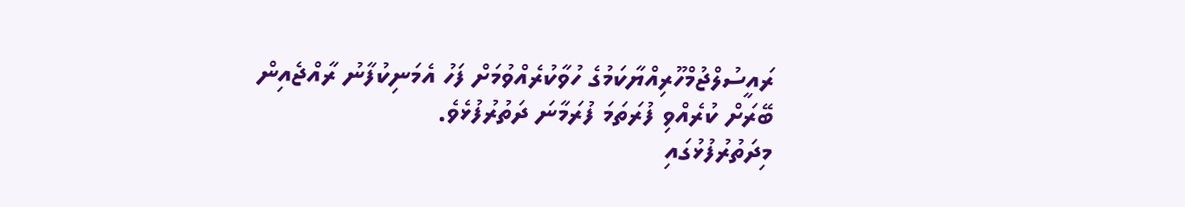ރައީސުލްޖުމްހޫރިއްޔާކަމުގެ ހުވާކުރެއްވުމަށް ފަހު އެމަނިކުފާނު ރާއްޖެއިން ބޭރަށް ކުރެއްވި ފުރަތަމަ ފުރަމާނަ ދަތުރުފުޅެވެ.
މިދަތުރުފުޅުގައި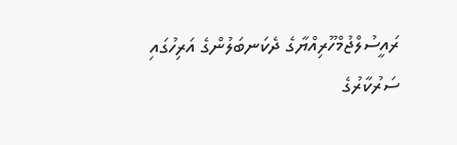ރައީސުލްޖުމްހޫރިއްޔާގެ ދެކަނބަލުންގެ އަރިހުގައި ސަރުކާރުގެ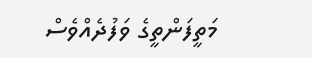މަތީފަންތީގެ ވަފުދެއްވެސް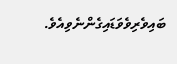ބައިވެރިވެވަޑައިގެންނެވިއެވެ.